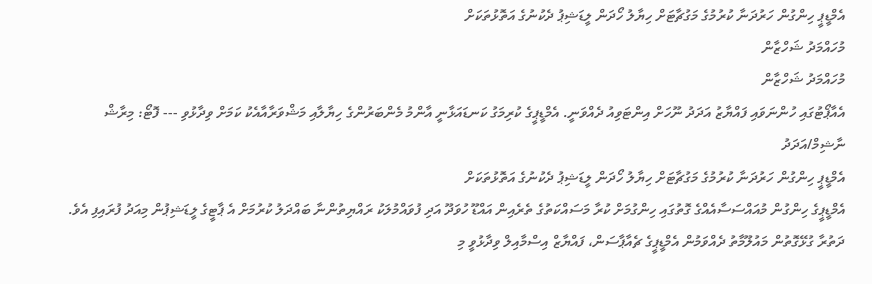އެމްޑީޕީ ހިންގުން ހަރުދަނާ ކުރުމުގެ މަގުޗާޓަށް ހިޔާލު ހޯދަން ލީޑަޝިޕު ދެކުނުގެ އަތޮޅުތަކަށް
މުހައްމަދު ޝަހްޒާން
މުހައްމަދު ޝަހްޒާން
އެއާޕޯޓުގައި ހުންނަވައި ފައްޔާޒު އަދަދު ނޫހަށް އިންޓަވިއު ދެއްވަނީ. އެމްޑީޕީގެ ކުރިމަގު ކަނޑައަޅާނީ އާންމު މެންބަރުންގެ ހިޔާލާއި މަޝްވަރާއާއެކު ކަމަށް ވިދާޅުވި --- ފޮޓޯ: މިރާޝް ނާޝިމް/އަދަދު
އެމްޑީޕީ ހިންގުން ހަރުދަނާ ކުރުމުގެ މަގުޗާޓަށް ހިޔާލު ހޯދަން ލީޑަޝިޕު ދެކުނުގެ އަތޮޅުތަކަށް
އެމްޑީޕީގެ ހިންގުން މުއައްސަސާއެއްގެ ގޮތުގައި ހިންގުމަށް ކުރާ މަސައްކަތުގެ ތެރެއިން އައްޑޫ ހުވަދޫ އަދި ފުވައްމުލަކު ރައްޔިތުންނާ ބައްދަލު ކުރުމަށް އެ ޕާޓީގެ ލީޑަޝިޕުން މިއަދު ފުރައިފި އެވެ.
ދަތުރާ ގުޅޭގޮތުން މައުލޫމާތު ދެއްވަމުން އެމްޑީޕީގެ ޗެއާޕާސަން، ފައްޔާޒް އިސްމާއިލް ވިދާޅުވީ މި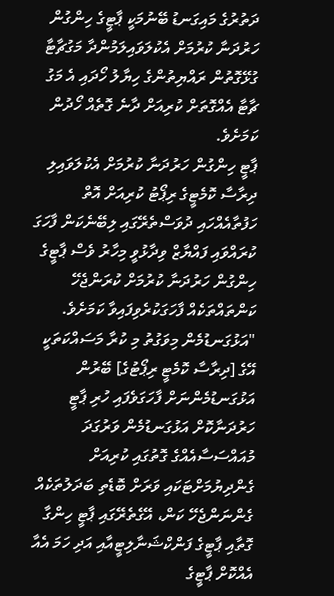ދަތުރުގެ މައިގަނޑު ބޭނުމަކީ ޕާޓީގެ ހިންގުން ހަރުދަނާ ކުރުމަށް އެކުލަވައިލަމުންދާ މަގުޗާޓާ ގުޅޭގޮތުން ރައްޔިތުންގެ ހިޔާލު ހޯދައި އެ މަގު ޗާޓާ އެއްގޮތަށް ކުރިއަށް ދާނެ ގޮތެއް ހޯދުން ކަމަށެވެ.
ޕާޓީ ހިންގުން ހަރުދަނާ ކުރުމަށް އެކުލަވައިލި ދިރާސާ ކޮމެޓީގެ ރިޕޯޓު ކުރިއަށް އޮތް ހަފުތާއެއްހައި ދުވަސްތެރޭގައި ލިބޭނެކަން ފާހަގަ ކުރައްވައި ފައްޔާޒް ވިދާޅުވީ މިހާރު ވެސް ޕާޓީގެ ހިންގުން ހަރުދަނާ ކުރުމަށް ކުރަންޖެހޭ ކަންތައްތަކެއް ފާހަގަކުރެވިފައިވާ ކަމަށެވެ.
"އަޅުގަނޑުމެން މިވަގުތު މި ކުރާ މަސައްކަތަކީ އޭގެ [ދިރާސާ ކޮމެޓީ ރިޕޯޓުގެ] ބޭރުން އަޅުގަނޑުމެންނަށް ފާހަގަވެފައި ހުރި ޕާޓީ ހަރުދަނާކޮށް އަޅުގަނޑުމެން ވަރުގަދަ މުއައްސަސާއެއްގެ ގޮތުގައި ކުރިއަށް ގެންދިޔުމަށްޓަކައި ވަރަށް ބޮޑެތި ބަދަލުތަކެއް ގެންނަންޖެހޭ ކަން، އޭގެތެރޭގައި ޕާޓީ ހިންގާ ގޮތާއި ޕާޓީގެ ފަންކްޝަނާލިޓީއާއި އަދި ހަމަ އެއާ އެއްކޮށް ޕާޓީގެ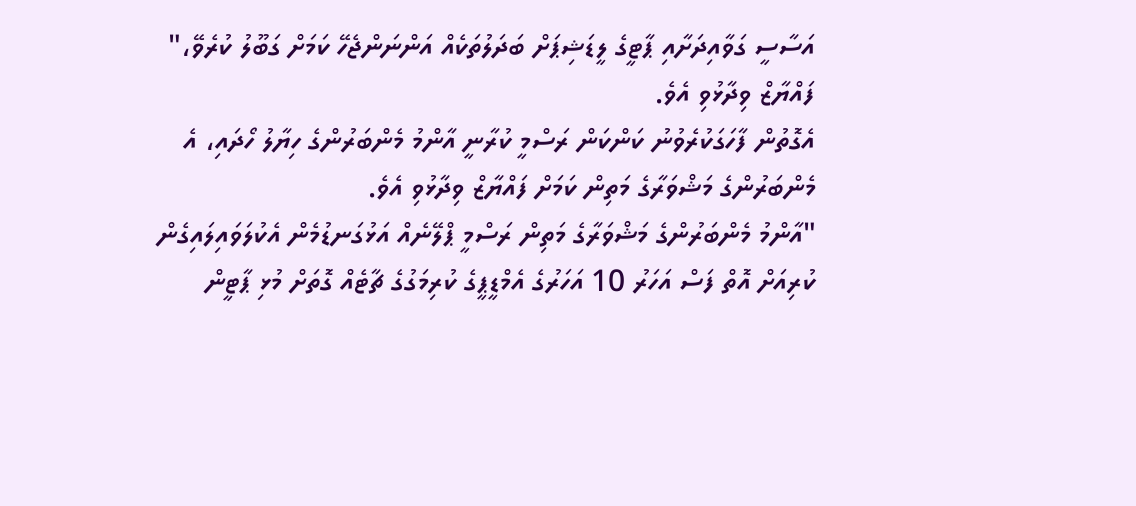އަސާސީ ގަވާއިދަށާއި ޕާޓީގެ ލީޑަޝިޕަށް ބަދަލުތަކެއް އަންނަންޖެހޭ ކަމަށް ގަބޫލު ކުރެވޭ،" ފައްޔާޒް ވިދާޅުވި އެވެ.
އެގޮތުން ފާހަގަކުރެވުނު ކަންކަން ރަސްމީ ކުރާނީ އާންމު މެންބަރުންގެ ހިޔާލު ހޯދައި، އެ މެންބަރުންގެ މަޝްވަރާގެ މަތިން ކަމަށް ފައްޔާޒް ވިދާޅުވި އެވެ.
"އާންމު މެންބަރުންގެ މަޝްވަރާގެ މަތިން ރަސްމީ ޕްލޭނެއް އަޅުގަނޑުމެން އެކުލަވައިލައިގެން ކުރިއަށް އޮތް ފަސް އަހަރު 10 އަހަރުގެ އެމްޑީޕީގެ ކުރިމަގުގެ ޗާޓެއް ގޮތަށް މުޅި ޕާޓީން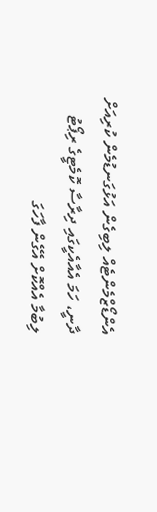އެންޑޯޒްމެންޓެއް ލިބިގެން އަޅުގަނޑުމެން ކުރިއަށް ދާނީ، ހަމަ އެއާއެކީގައި ދިރާސާ ކޮމެޓީގެ ރިޕޯޓު ލިބުމާ އެއްކޮށް އޭގެން ފާހަގަ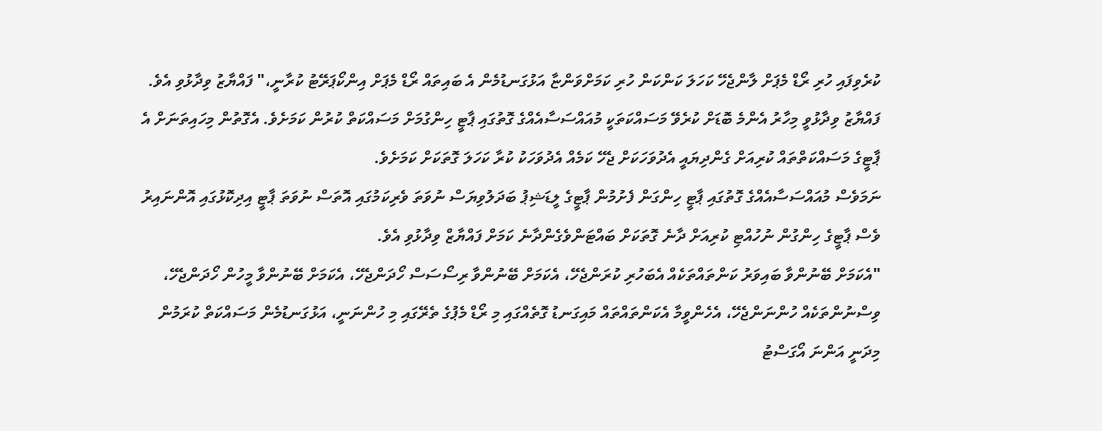ކުރެވިފައި ހުރި ރޯޑް މެޕަށް ލާންޖެހޭ ކަހަލަ ކަންކަން ހުރި ކަމަށްވަންޏާ އަޅުގަނޑުމެން އެ ބައިތައް ރޯޑް މެޕަށް އިންކޯޕަރޭޓު ކުރާނީ،" ފައްޔާޒު ވިދާޅުވި އެވެ.
ފައްޔާޒު ވިދާޅުވީ މިހާރު އެންމެ ބޮޑަށް ކުރެވޭ މަސައްކަތަކީ މުއައްސަސާއެއްގެ ގޮތުގައި ޕާޓީ ހިންގުމަށް މަސައްކަތް ކުރުން ކަމަށެވެ. އެގޮތުން މިހައިތަނަށް އެ ޕާޓީގެ މަސައްކަތްތައް ކުރިއަށް ގެންދިޔައީ އެދުވަހަކަށް ޖެހޭ ކަމެއް އެދުވަހަކު ކުރާ ކަހަލަ ގޮތަކަށް ކަމަށެވެ.
ނަމަވެސް މުއައްސަސާއެއްގެ ގޮތުގައި ޕާޓީ ހިންގަން ފެށުމުން ޕާޓީގެ ލީޑަޝިޕު ބަދަލުވިޔަސް ނުވަތަ ވެރިކަމުގައި އޮތަސް ނުވަތަ ޕާޓީ އިދިކޮޅުގައި އޮންނައިރު ވެސް ޕާޓީގެ ހިންގުން ނުހުއްޓި ކުރިއަށް ދާނެ ގޮތަކަށް ބައްޓަންވެގެންދާނެ ކަމަށް ފައްޔާޒް ވިދާޅުވި އެވެ.
"އެކަމަށް ބޭނުންވާ ބައިވަރު ކަންތައްތަކެއް އެބަހުރި ކުރަންޖެހޭ، އެކަމަށް ބޭނުންވާ ރިސޯސަސް ހޯދަންޖެހޭ، އެކަމަށް ބޭނުންވާ މީހުން ހޯދަންޖެހޭ، ވިސްނުންތަކެއް ހުންނަންޖެހޭ، އެހެންވީމާ އެކަންތައްތައް މައިގަނޑު ގޮތެއްގައި މި ރޯޑް މެޕުގެ ތެރޭގައި މި ހުންނަނީ، އަޅުގަނޑުމެން މަސައްކަތް ކުރަމުން މިދަނީ އަންނަ އޯގަސްޓު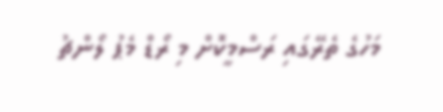މަހުގެ ތެރޭގައި ރަސްމީކޮށް މި ރޯޑް މެޕު ލޯންޗު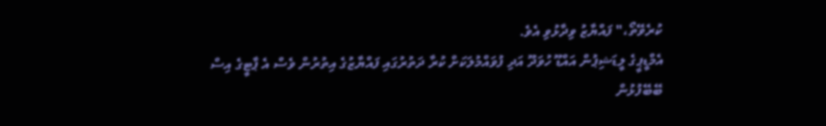ކުރެވޭތޯ،" ފައްޔާޒު ވިދާޅުވި އެވެ.
އެމްޑީޕީގެ ލީޑަޝިޕުން އައްޑޫ ހުވަދޫ އަދި ފުވައްމުލަކަށް ކުރާ ދަތުރުގައި ފައްޔާޒުގެ އިތުރުން ވެސް އެ ޕާޓީގެ އިސް ބޭބޭފުޅުން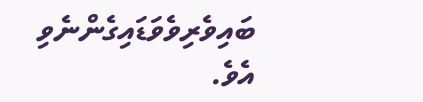ބައިވެރިވެވަޑައިގެންނެވި އެވެ.